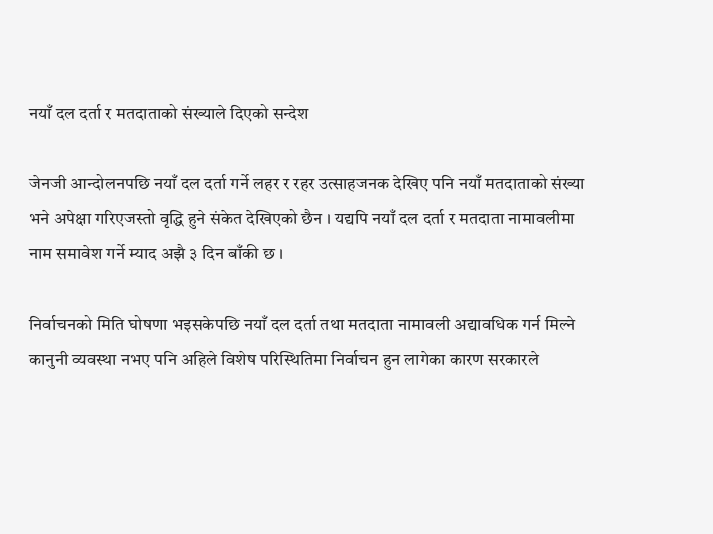नयाँ दल दर्ता र मतदाताको संख्याले दिएको सन्देश

जेनजी आन्दोलनपछि नयाँ दल दर्ता गर्ने लहर र रहर उत्साहजनक देखिए पनि नयाँ मतदाताको संख्या भने अपेक्षा गरिएजस्तो वृद्धि हुने संकेत देखिएको छैन । यद्यपि नयाँ दल दर्ता र मतदाता नामावलीमा नाम समावेश गर्ने म्याद अझै ३ दिन बाँकी छ ।

निर्वाचनको मिति घोषणा भइसकेपछि नयाँ दल दर्ता तथा मतदाता नामावली अद्यावधिक गर्न मिल्ने कानुनी व्यवस्था नभए पनि अहिले विशेष परिस्थितिमा निर्वाचन हुन लागेका कारण सरकारले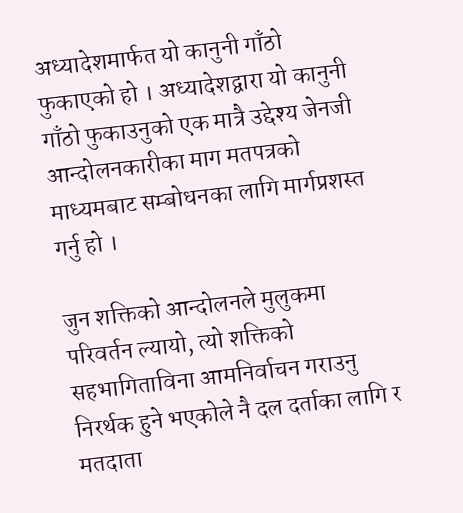अध्यादेशमार्फत यो कानुनी गाँठो फुकाएको हो । अध्यादेशद्वारा यो कानुनी गाँठो फुकाउनुको एक मात्रै उद्देश्य जेनजी आन्दोलनकारीका माग मतपत्रको माध्यमबाट सम्बोधनका लागि मार्गप्रशस्त गर्नु हो ।

जुन शक्तिको आन्दोलनले मुलुकमा परिवर्तन ल्यायो, त्यो शक्तिको सहभागिताविना आमनिर्वाचन गराउनु निरर्थक हुने भएकोले नै दल दर्ताका लागि र मतदाता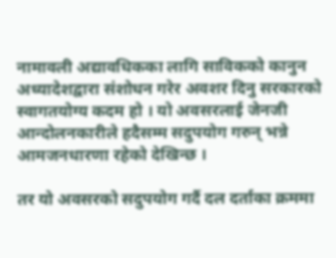नामावली अद्यावधिकका लागि साविकको कानुन अध्यादेशद्वारा संशोधन गरेर अवशर दिनु सरकारको स्वागतयोग्य कदम हो । यो अवसरलाई जेनजी आन्दोलनकारीले हदैसम्म सदुपयोग गरुन् भन्ने आमजनधारणा रहेको देखिन्छ ।

तर यो अवसरको सदुपयोग गर्दै दल दर्ताका क्रममा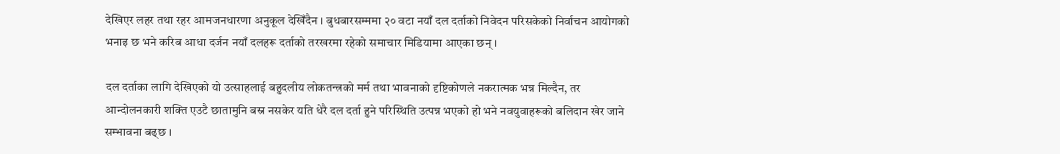देखिएर लहर तथा रहर आमजनधारणा अनुकूल देखिँदैन । बुधबारसम्ममा २० वटा नयाँ दल दर्ताको निवेदन परिसकेको निर्वाचन आयोगको भनाइ छ भने करिब आधा दर्जन नयाँ दलहरू दर्ताको तरखरमा रहेको समाचार मिडियामा आएका छन् ।

दल दर्ताका लागि देखिएको यो उत्साहलाई बहुदलीय लोकतन्त्रको मर्म तथा भावनाको दृष्टिकोणले नकरात्मक भन्न मिल्दैन, तर आन्दोलनकारी शक्ति एउटै छातामुनि बस्न नसकेर यति धेरै दल दर्ता हुने परिस्थिति उत्पन्न भएको हो भने नवयुवाहरूको बलिदान खेर जाने सम्भावना बढ्छ ।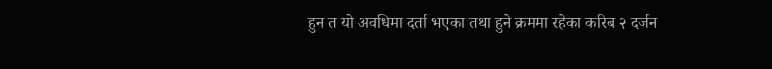हुन त यो अवधिमा दर्ता भएका तथा हुने क्रममा रहेका करिब २ दर्जन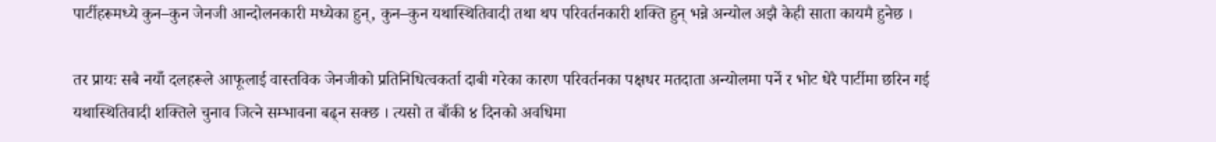पार्टीहरूमध्ये कुन–कुन जेनजी आन्दोलनकारी मध्येका हुन्, कुन–कुन यथास्थितिवादी तथा थप परिवर्तनकारी शक्ति हुन् भन्ने अन्योल अझै केही साता कायमै हुनेछ ।

तर प्रायः सबै नयाँ दलहरूले आफूलाई वास्तविक जेनजीको प्रतिनिधित्वकर्ता दाबी गरेका कारण परिवर्तनका पक्षधर मतदाता अन्योलमा पर्ने र भोट धेरै पार्टीमा छरिन गई यथास्थितिवादी शक्तिले चुनाव जित्ने सम्भावना बढ्न सक्छ । त्यसो त बाँकी ४ दिनको अवधिमा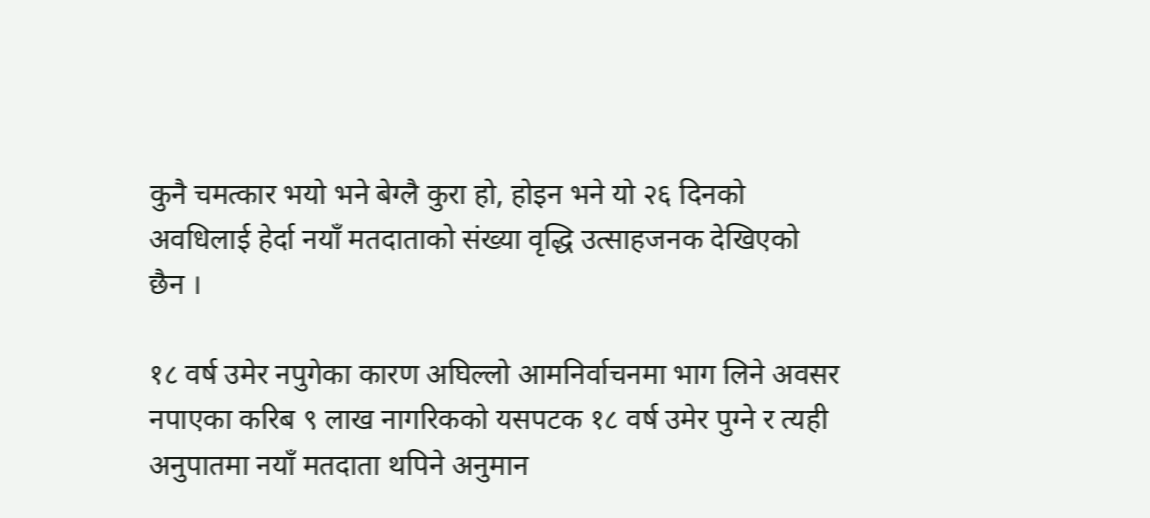कुनै चमत्कार भयो भने बेग्लै कुरा हो, होइन भने यो २६ दिनको अवधिलाई हेर्दा नयाँ मतदाताको संख्या वृद्धि उत्साहजनक देखिएको छैन ।

१८ वर्ष उमेर नपुगेका कारण अघिल्लो आमनिर्वाचनमा भाग लिने अवसर नपाएका करिब ९ लाख नागरिकको यसपटक १८ वर्ष उमेर पुग्ने र त्यही अनुपातमा नयाँ मतदाता थपिने अनुमान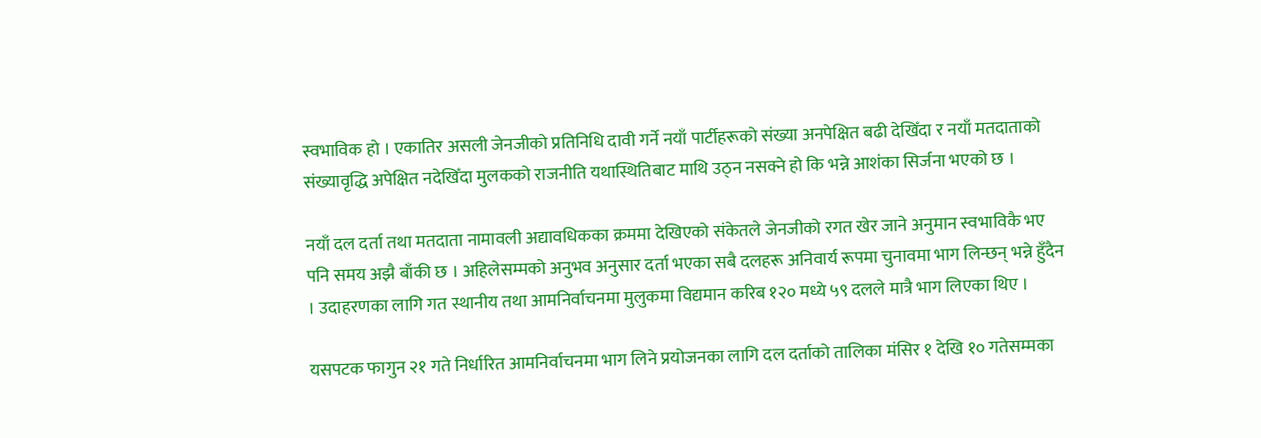स्वभाविक हो । एकातिर असली जेनजीको प्रतिनिधि दावी गर्ने नयाँ पार्टीहरूको संख्या अनपेक्षित बढी देखिँदा र नयाँ मतदाताको संख्यावृद्धि अपेक्षित नदेखिँदा मुलकको राजनीति यथास्थितिबाट माथि उठ्न नसक्ने हो कि भन्ने आशंका सिर्जना भएको छ ।

नयाँ दल दर्ता तथा मतदाता नामावली अद्यावधिकका क्रममा देखिएको संकेतले जेनजीको रगत खेर जाने अनुमान स्वभाविकै भए पनि समय अझै बाँकी छ । अहिलेसम्मको अनुभव अनुसार दर्ता भएका सबै दलहरू अनिवार्य रूपमा चुनावमा भाग लिन्छन् भन्ने हुँदैन । उदाहरणका लागि गत स्थानीय तथा आमनिर्वाचनमा मुलुकमा विद्यमान करिब १२० मध्ये ५९ दलले मात्रै भाग लिएका थिए ।

यसपटक फागुन २१ गते निर्धारित आमनिर्वाचनमा भाग लिने प्रयोजनका लागि दल दर्ताको तालिका मंसिर १ देखि १० गतेसम्मका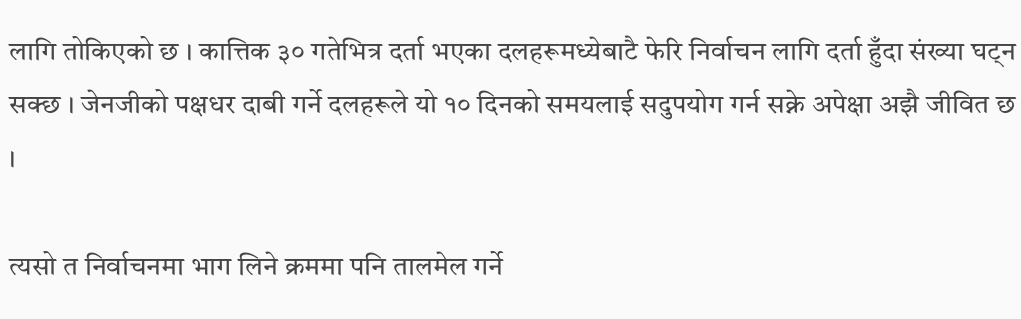लागि तोकिएको छ । कात्तिक ३० गतेभित्र दर्ता भएका दलहरूमध्येबाटै फेरि निर्वाचन लागि दर्ता हुँदा संख्या घट्न सक्छ । जेनजीको पक्षधर दाबी गर्ने दलहरूले यो १० दिनको समयलाई सदुपयोग गर्न सक्ने अपेक्षा अझै जीवित छ ।

त्यसो त निर्वाचनमा भाग लिने क्रममा पनि तालमेल गर्ने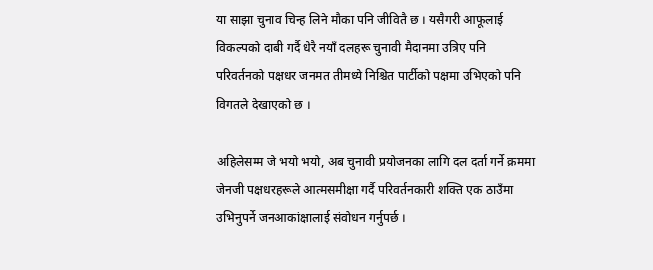या साझा चुनाव चिन्ह लिने मौका पनि जीवितै छ । यसैगरी आफूलाई विकल्पको दाबी गर्दै धेरै नयाँ दलहरू चुनावी मैदानमा उत्रिए पनि परिवर्तनको पक्षधर जनमत तीमध्ये निश्चित पार्टीको पक्षमा उभिएको पनि विगतले देखाएको छ ।

अहिलेसम्म जे भयो भयो, अब चुनावी प्रयोजनका लागि दल दर्ता गर्ने क्रममा जेनजी पक्षधरहरूले आत्मसमीक्षा गर्दै परिवर्तनकारी शक्ति एक ठाउँमा उभिनुपर्ने जनआकांक्षालाई संवोधन गर्नुपर्छ ।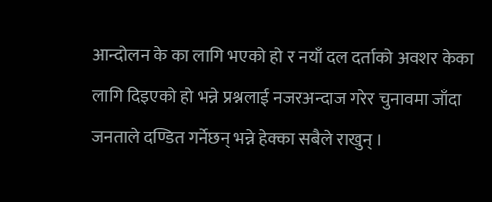आन्दोलन के का लागि भएको हो र नयाँ दल दर्ताको अवशर केका लागि दिइएको हो भन्ने प्रश्नलाई नजरअन्दाज गरेर चुनावमा जाँदा जनताले दण्डित गर्नेछन् भन्ने हेक्का सबैले राखुन् ।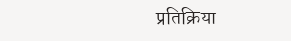प्रतिक्रिया